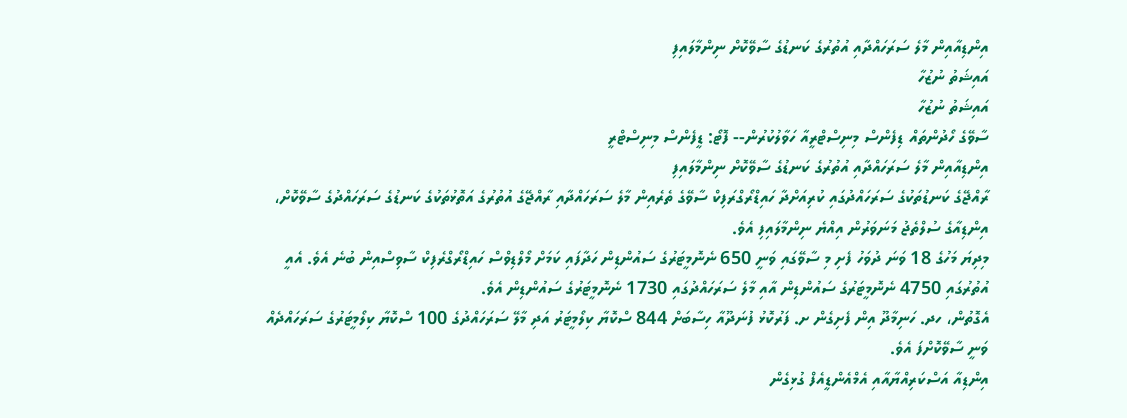އިންޑިއާއިން މާލެ ސަރަހައްދާއި އުތުރުގެ ކަނޑުގެ ސާވޭކޮށް ނިންމާލައިފި
އައިޝަތު ނުޒުހާ
އައިޝަތު ނުޒުހާ
ސާވޭގެ ހޯދުންތައް ޑިފެންސް މިނިސްޓްރީއާ ހަވާލުކުރުން-- ފޮޓޯ: ޑީފެންސް މިނިސްޓްރީ
އިންޑިއާއިން މާލެ ސަރަހައްދާއި އުތުރުގެ ކަނޑުގެ ސާވޭކޮށް ނިންމާލައިފި
ރާއްޖޭގެ ކަނޑުތަކުގެ ސަރަހައްދުގައި ކުރިއަށްދާ ހައިޑްރޯގްރަފިކް ސާވޭގެ ތެރެއިން މާލެ ސަރަހައްދާއި ރާއްޖޭގެ އުތުރުގެ އަތޮޅުތަކުގެ ކަނޑުގެ ސަރަހައްދުގެ ސާވޭކޮށް، އިންޑިއާގެ ސުލްތެޖު މަނަވަރުން އިއްޔެ ނިންމާލައިފި އެވެ.
މިދިޔަ މަހުގެ 18 ވަނަ ދުވަހު ފެށި މި ސާވޭގައި ވަނީ 650 ނެނޮމީޓަރުގެ ސައުންޑިން ހަދާފައި ކަމަށް މޯލްޑިވްސް ހައިޑްރޯގްރެފިކް ސާވިސްއިން ބުނެ އެވެ. އެއީ އުތުރުގައި 4750 ނެނޮމީޓަރުގެ ސައުންޑިން އާއި މާލެ ސަރަހައްދުގައި 1730 ނެނޮމީޓަރުގެ ސައުންޑިން އެވެ.
އެގޮތުން، ހދ. ހަނިމާދޫ އިން ފެށިގެން ށ. ފަރުކޮޅު ފުނަދޫއާ ހިސާބަށް 844 ސްކޮޔާ ކިލޯމީޓަރު އަދި މާލޭ ސަރަހައްދުގެ 100 ސްކޮޔާ ކިލޯމީޓަރުގެ ސަރަހައްދެއް ވަނީ ސާވޭކޮށްފަ އެވެ.
އިންޑިއާ އަސްކަރިއްޔާއާއި އެމްއެންޑީއެފް ގުޅިގެން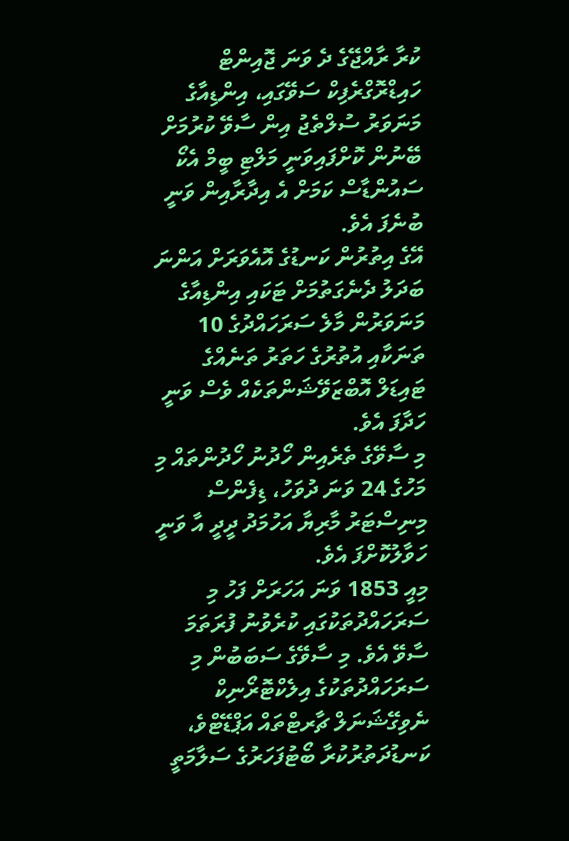ކުރާ ރާއްޖޭގެ ދެ ވަނަ ޖޮއިންޓް ހައިޑްރޮގްރެފިކް ސަވޭގައި، އިންޑިއާގެ މަނަވަރު ސުލްތެޖު އިން ސާވޭ ކުރުމަށް ބޭނުން ކޮށްފައިވަނީ މަލްޓި ބީމް އެކޯ ސައުންޑާސް ކަމަށް އެ އިދާރާއިން ވަނީ ބުނެފަ އެވެ.
އޭގެ އިތުރުން ކަނޑުގެ އޮއެވަރަށް އަންނަ ބަދަލު ދެނެގަތުމަށް ޓަކައި އިންޑިއާގެ މަނަވަރުން މާލެ ސަރަހައްދުގެ 10 ތަނަކާއި އުތުރުގެ ހަތަރު ތަނެއްގެ ޓައިޑަލް އޮބްޒަވޭޝަންތަކެއް ވެސް ވަނީ ހަދާފަ އެވެ.
މި ސާވޭގެ ތެރެއިން ހޯދުނު ހޯދުންތައް މި މަހުގެ 24 ވަނަ ދުވަހު، ޑިފެންސް މިނިސްޓަރު މާރިޔާ އަހުމަދު ދީދީ އާ ވަނީ ހަވާލުކޮށްފަ އެވެ.
މިއީ 1853 ވަނަ އަހަރަށް ފަހު މި ސަރަހައްދުތަކުގައި ކުރެވުނު ފުރަތަމަ ސާވޭ އެވެ. މި ސާވޭގެ ސަބަބުން މި ސަރަހައްދުތަކުގެ އިލެކްޓޮރޯނިކް ނެވިގޭޝަނަލް ޗާރޓްތައް އަޕްޑޭޓްވެ، ކަނޑުދަތުރުކުރާ ބޯޓުފަހަރުގެ ސަލާމަތީ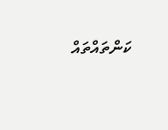ކަންތައްތައް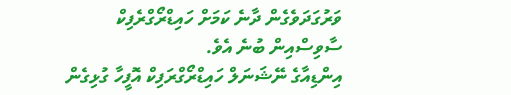ވަރުގަދަވެގެން ދާނެ ކަމަށް ހައިޑްރޯގްރެފިކް ސާވިސްއިން ބުނެ އެވެ.
އިންޑިއާގެ ނޭޝަނަލް ހައިޑްރޯގްރަފިކް އޮފީހާ ގުޅިގެން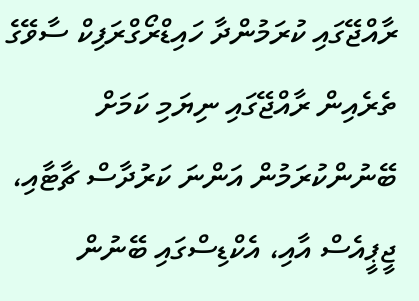ރާއްޖޭގައި ކުރަމުންދާ ހައިޑްރޯގްރަފިކް ސާވޭގެ ތެރެއިން ރާއްޖޭގައި ނިޔަމި ކަމަށް ބޭނުންކުރަމުން އަންނަ ކަރުދާސް ޗާޓާއި، ޖީޕީއެސް އާއި، އެކްޑިސްގައި ބޭނުން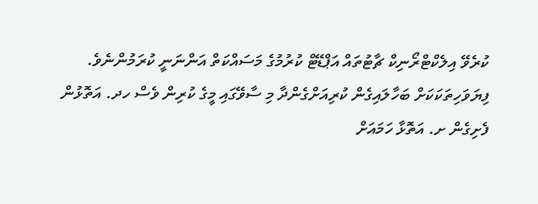ކުރެވޭ އިލެކްޓްރޯނިކް ޗާޓުތައް އަޕްޑޭޓް ކުރުމުގެ މަސައްކަތް އަންނަނީ ކުރަމުންނެވެ.
ފިޔަވަހިތަކަކަށް ބަހާލައިގެން ކުރިއަށްގެންދާ މި ސާވޭގައި މީގެ ކުރިން ވެސް ހދ. އަތޮޅުން ފެށިގެން ށ. އަތޮޅާ ހަމައަށް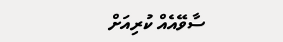ސާވޭއެއް ކުރިއަށް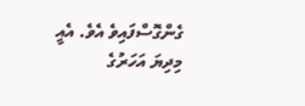ގެންގޮސްފައިވެ އެވެ. އެއީ މިދިޔަ އަހަރުގެ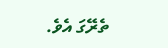ތެރޭގަ އެވެ.